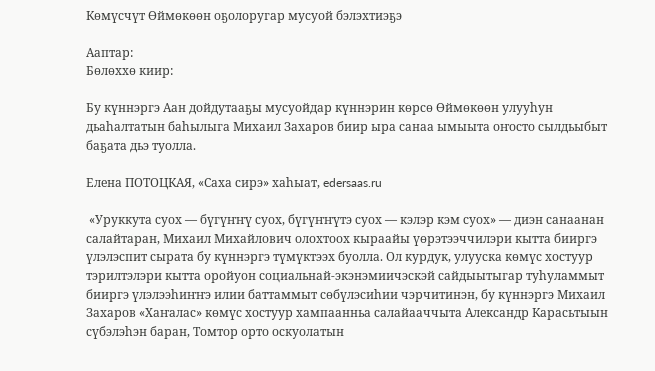Көмүсчүт Өймөкөөн оҕолоругар мусуой бэлэхтиэҕэ

Ааптар:
Бөлөххө киир:

Бу күннэргэ Аан дойдутааҕы мусуойдар күннэрин көрсө Өймөкөөн улууһун дьаһалтатын баһылыга Михаил Захаров биир ыра санаа ымыыта оҥосто сылдьыбыт баҕата дьэ туолла.

Елена ПОТОЦКАЯ, «Саха сирэ» хаһыат, edersaas.ru

 «Уруккута суох — бүгүҥҥү суох, бүгүҥҥүтэ суох — кэлэр кэм суох» — диэн санаанан салайтаран, Михаил Михайлович олохтоох кыраайы үөрэтээччилэри кытта бииргэ үлэлэспит сырата бу күннэргэ түмүктээх буолла. Ол курдук, улууска көмүс хостуур тэрилтэлэри кытта оройуон социальнай-экэнэмиичэскэй сайдыытыгар туһуламмыт бииргэ үлэлээһиҥҥэ илии баттаммыт сөбүлэсиһии чэрчитинэн, бу күннэргэ Михаил Захаров «Хаҥалас» көмүс хостуур хампаанньа салайааччыта Александр Карасьтыын сүбэлэһэн баран, Томтор орто оскуолатын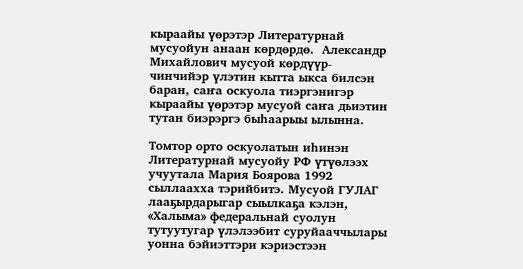кыраайы үөрэтэр Литературнай мусуойун анаан көрдөрдө.  Александр Михайлович мусуой көрдүүр-чинчийэр үлэтин кытта ыкса билсэн баран, саҥа оскуола тиэргэнигэр кыраайы үөрэтэр мусуой саҥа дьиэтин тутан биэрэргэ быһаарыы ылынна.

Томтор орто оскуолатын иһинэн Литературнай мусуойу РФ үтүөлээх учуутала Мария Боярова 1992  сыллаахха тэрийбитэ. Мусуой ГУЛАГ лааҕырдарыгар сыылкаҕа кэлэн, «Халыма» федеральнай суолун тутуутугар үлэлээбит суруйааччылары уонна бэйиэттэри кэриэстээн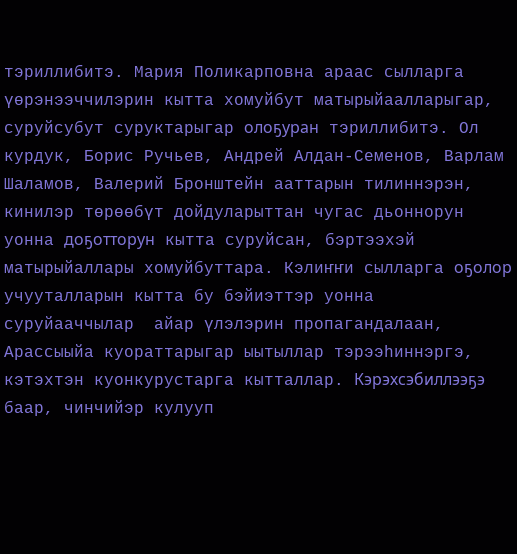тэриллибитэ. Мария Поликарповна араас сылларга үөрэнээччилэрин кытта хомуйбут матырыйаалларыгар, суруйсубут суруктарыгар олоҕуран тэриллибитэ. Ол курдук, Борис Ручьев, Андрей Алдан-Семенов, Варлам Шаламов, Валерий Бронштейн ааттарын тилиннэрэн, кинилэр төрөөбүт дойдуларыттан чугас дьоннорун уонна доҕотторун кытта суруйсан, бэртээхэй матырыйаллары хомуйбуттара. Кэлиҥҥи сылларга оҕолор учууталларын кытта бу бэйиэттэр уонна суруйааччылар  айар үлэлэрин пропагандалаан, Арассыыйа куораттарыгар ыытыллар тэрээһиннэргэ, кэтэхтэн куонкурустарга кытталлар. Кэрэхсэбиллээҕэ баар, чинчийэр кулууп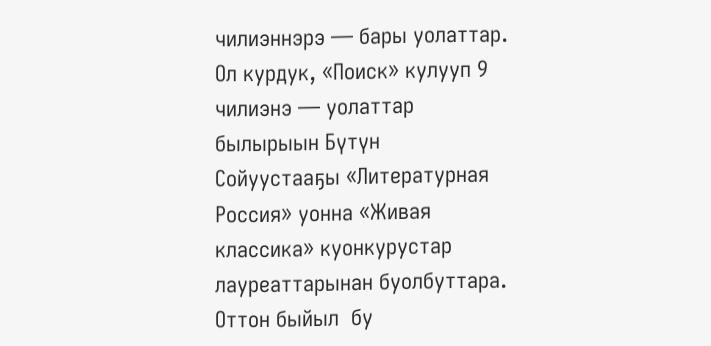чилиэннэрэ — бары уолаттар. Ол курдук, «Поиск» кулууп 9 чилиэнэ — уолаттар былырыын Бүтүн Сойуустааҕы «Литературная Россия» уонна «Живая классика» куонкурустар лауреаттарынан буолбуттара. Оттон быйыл  бу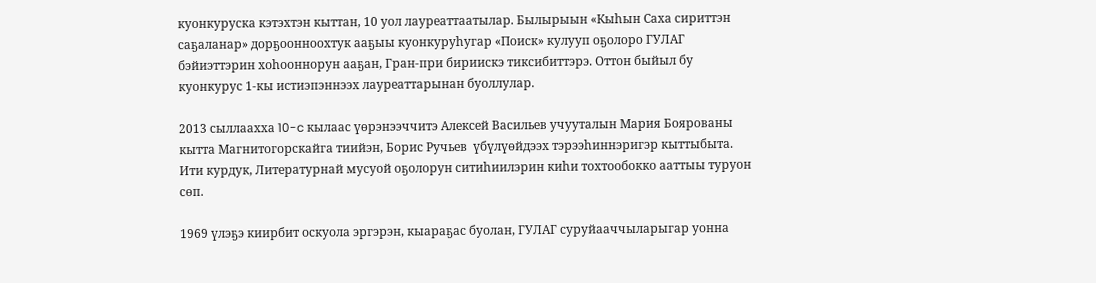куонкуруска кэтэхтэн кыттан, 10 уол лауреаттаатылар. Былырыын «Кыһын Саха сириттэн саҕаланар» дорҕоонноохтук ааҕыы куонкуруһугар «Поиск» кулууп оҕолоро ГУЛАГ бэйиэттэрин хоһооннорун ааҕан, Гран-при бириискэ тиксибиттэрэ. Оттон быйыл бу куонкурус 1-кы истиэпэннээх лауреаттарынан буоллулар.

2013 сыллаахха 10-c кылаас үөрэнээччитэ Алексей Васильев учууталын Мария Боярованы кытта Магнитогорскайга тиийэн, Борис Ручьев  үбүлүөйдээх тэрээһиннэригэр кыттыбыта. Ити курдук, Литературнай мусуой оҕолорун ситиһиилэрин киһи тохтообокко ааттыы туруон сөп.

1969 үлэҕэ киирбит оскуола эргэрэн, кыараҕас буолан, ГУЛАГ суруйааччыларыгар уонна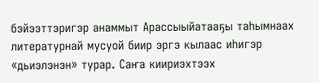бэйээттэригэр анаммыт Арассыыйатааҕы таһымнаах литературнай мусуой биир эргэ кылаас иһигэр «дьиэлэнэн» турар. Саҥа киириэхтээх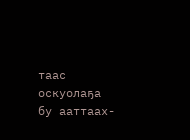таас оскуолаҕа бу ааттаах-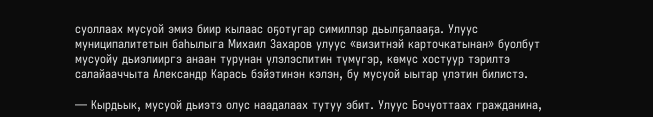суоллаах мусуой эмиэ биир кылаас оҕотугар симиллэр дьылҕалааҕа. Улуус муниципалитетын баһылыга Михаил Захаров улуус «визитнэй карточкатынан» буолбут мусуойу дьиэлииргэ анаан турунан үлэлэспитин түмүгэр, көмүс хостуур тэрилтэ салайааччыта Александр Карась бэйэтинэн кэлэн, бу мусуой ыытар үлэтин билистэ.

— Кырдьык, мусуой дьиэтэ олус наадалаах тутуу эбит. Улуус Бочуоттаах гражданина,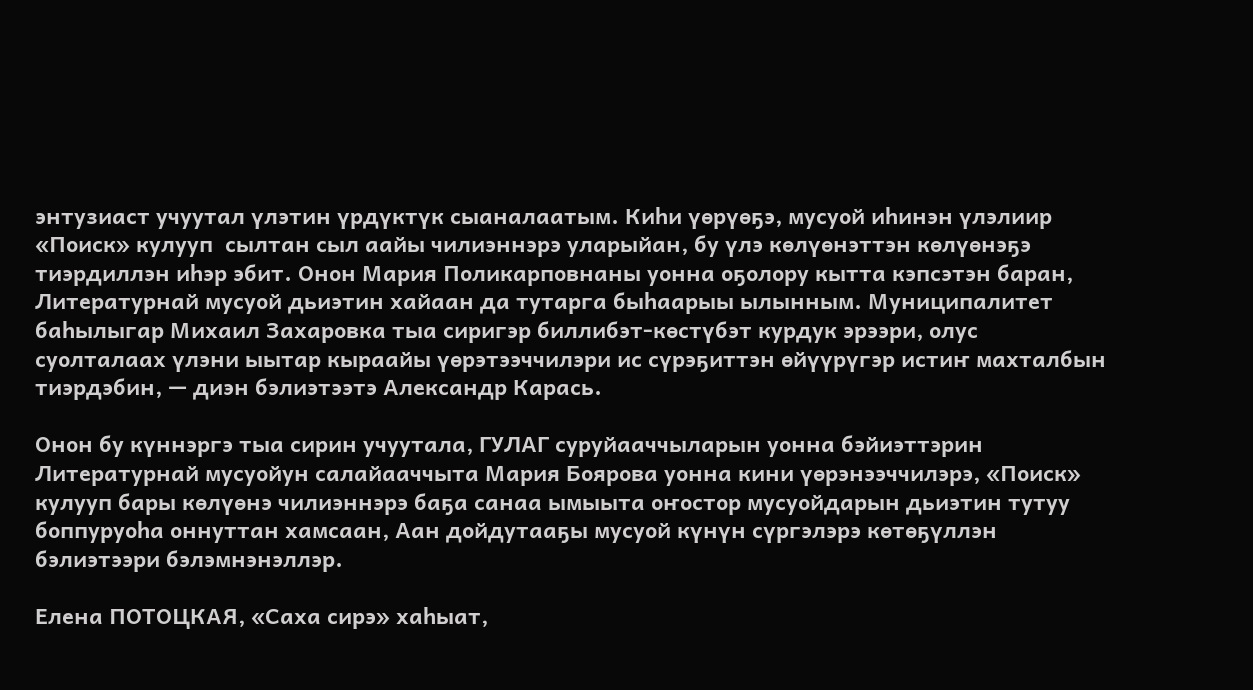энтузиаст учуутал үлэтин үрдүктүк сыаналаатым. Киһи үөрүөҕэ, мусуой иһинэн үлэлиир «Поиск» кулууп  сылтан сыл аайы чилиэннэрэ уларыйан, бу үлэ көлүөнэттэн көлүөнэҕэ тиэрдиллэн иһэр эбит. Онон Мария Поликарповнаны уонна оҕолору кытта кэпсэтэн баран, Литературнай мусуой дьиэтин хайаан да тутарга быһаарыы ылынным. Муниципалитет баһылыгар Михаил Захаровка тыа сиригэр биллибэт-көстүбэт курдук эрээри, олус суолталаах үлэни ыытар кыраайы үөрэтээччилэри ис сүрэҕиттэн өйүүрүгэр истиҥ махталбын тиэрдэбин, — диэн бэлиэтээтэ Александр Карась.

Онон бу күннэргэ тыа сирин учуутала, ГУЛАГ суруйааччыларын уонна бэйиэттэрин Литературнай мусуойун салайааччыта Мария Боярова уонна кини үөрэнээччилэрэ, «Поиск» кулууп бары көлүөнэ чилиэннэрэ баҕа санаа ымыыта оҥостор мусуойдарын дьиэтин тутуу боппуруоһа оннуттан хамсаан, Аан дойдутааҕы мусуой күнүн сүргэлэрэ көтөҕүллэн бэлиэтээри бэлэмнэнэллэр.

Елена ПОТОЦКАЯ, «Саха сирэ» хаһыат,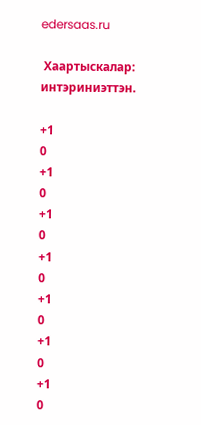edersaas.ru

 Хаартыскалар: интэриниэттэн.

+1
0
+1
0
+1
0
+1
0
+1
0
+1
0
+1
0